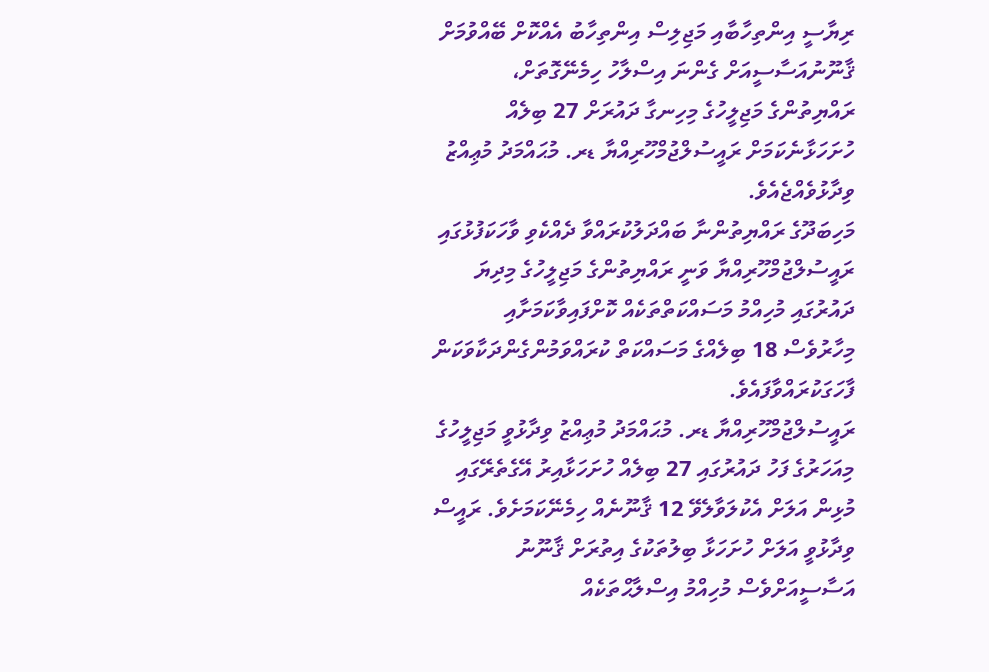ރިޔާސީ އިންތިހާބާއި މަޖިލިސް އިންތިހާބު އެއްކޮށް ބޭއްވުމަށް ޤާނޫނުއަސާސީއަށް ގެންނަ އިސްލާހު ހިމެނޭގޮތަށް، ރައްޔިތުންގެ މަޖިލީހުގެ މިހިނގާ ދައުރަށް 27 ބިލެއް ހުށަހަޅާނެކަމަށް ރައީސުލްޖުމްހޫރިއްޔާ ޑރ. މުޙައްމަދު މުޢިއްޒު ވިދާޅުވެއްޖެއެވެ.
މަހިބަދޫގެ ރައްޔިތުންނާ ބައްދަލުކުރައްވާ ދެއްކެވި ވާހަކަފުޅުގައި ރައީސުލްޖުމްހޫރިއްޔާ ވަނީ ރައްޔިތުންގެ މަޖިލީހުގެ މިދިޔަ ދައުރުގައި މުހިއްމު މަސައްކަތްތަކެއް ކޮށްފައިވާކަމަށާއި މިހާރުވެސް 18 ބިލެއްގެ މަސައްކަތް ކުރައްވަމުންގެންދަކާވަކަން ފާހަގަކުރައްވާފައެވެ.
ރައީސުލްޖުމްހޫރިއްޔާ ޑރ. މުޙައްމަދު މުޢިއްޒު ވިދާޅުވީ މަޖިލީހުގެ މިއަހަރުގެ ފަހު ދައުރުގައި 27 ބިލެއް ހުށަހަޅާއިރު އޭގެތެރޭގައި މުޅިން އަލަށް އެކުލަވާލެވޭ 12 ޤާނޫނެއް ހިމެނޭކަމަށެވެ. ރައީސް ވިދާޅުވީ އަލަށް ހުށަހަޅާ ބިލުތަކުގެ އިތުރަށް ޤާނޫނު އަސާސީއަށްވެސް މުހިއްމު އިސްލާޙްތަކެއް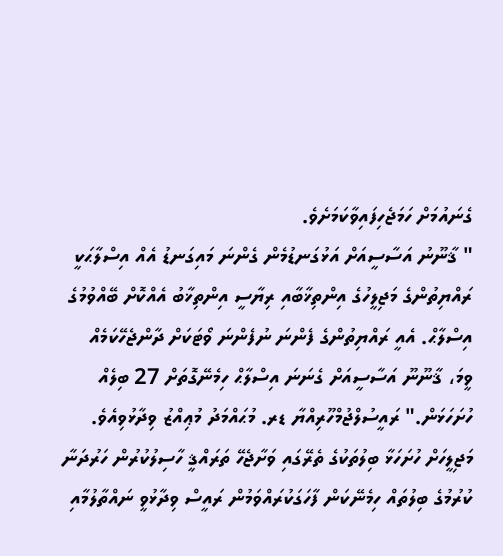ގެނައުމަށް ހަމަޖެހިފައިވާކަމަށެވެ.
" ޤާނޫނު އަސާސީއަށް އަޅުގަނޑުމެން ގެންނަ މައިގަނޑު އެއް އިސްލާޙަކީ ރައްޔިތުންގެ މަޖިލީހުގެ އިންތިޚާބާއި ރިޔާސީ އިންތިޚާބު އެއްކޮށް ބޭއްވުމުގެ އިސްލާޙް. އެއީ ރައްޔިތުންގެ ފެންނަ ނުފެންނަ ވޯޓަކަށް ދާންޖެހޭކަމެއް ވީމަ، ޤާނޫނޫ އަސާސީއަށް ގެނަނަ އިސްލާޙް ހިމެނޭގޮތަށް 27 ބިލެއް ހުށަހަޅަން." ރައީސުލްޖުމްހޫރިއްޔާ ޑރ. މުޙައްމަދު މުޢިއްޒު ވިދާޅުވިއެވެ.
މަޖިލީހަށް ހުށަހަޅާ ބިލުތަކުގެ ތެރޭގައި ވަށާޖެހޭ ތަރައްޤީ ހާސިލުކުރުން ހަރުދަނާ ކުރުމުގެ ބިލުތައް ހިމެނޭކަން ފާހަގަކުރައްވަމުން ރައީސް ވިދާޅުވީ ނައްތާލުމާއި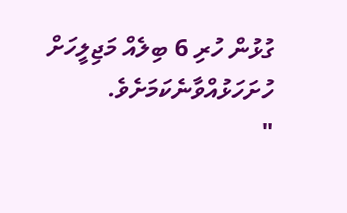ގުޅުން ހުރި 6 ބިލެއް މަޖިލީހަށް ހުށަހަޅުއްވާނެކަމަށެވެ.
"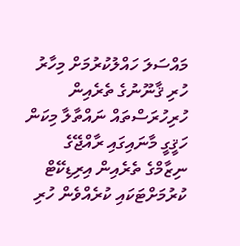މައްސަލަ ހައްލުކުރުމަށް މިހާރު ހުރި ޤާނޫނުގެ ތެރެއިން ހުރިހުރަސްތައް ނައްތާލާ މިކަން ހަޤީގީ މާނައިގައި ރާއްޖޭގެ ނިޒާމްގެ ތެރެއިން އިރިޑިކޭޓް ކުރުމަށްޓަކައި ކުރެއްވެން ހުރި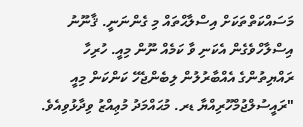މަސައްކަތްތަކަށް އިސްލާޙްތައް މި ގެންނަނީ. ޤާނޫނު އިސްލާހްވެގެން އެކަނި ވާ ކަމެއް ނޫން މިއީ. ހުރިހާ ރައްޔިތުންގެ އެއްބާރުލުން ލިބެންޖެހޭ ކަންކަން މިއީ "ރައީސުލްޖުމްހޫރިއްޔާ ޑރ. މުޙައްމަދު މުޢިއްޒު ވިދާޅުވިއެވެ.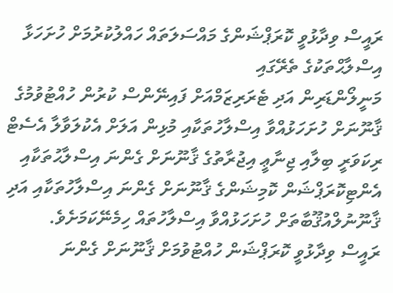ރައީސް ވިދާޅުވީ ކޮރަޕްޝަންގެ މައްސަލަތައް ހައްލުކުރުމަށް ހުށަހަޅާ އިސްލާޙްތަކުގެ ތެރޭގައި
މަނީލޯންޑަރިން އަދި ޓެރަރިޒަމްއަށް ފައިނޭންސް ކުރުން ހުއްޓުވުމުގެ ޤާނޫނަށް ހުށަހަޅުއްވާ އިސްލާހުތަކާއި މުޅިން އަލަށް އެކުލަވާލާ އެސެޓް ރިކަވަރީ ބިލާއި ޖިނާޢީ އިޖުރާތުގެ ޤާނޫނަށް ގެންނަ އިސްލާޙުތަކާއި އެންޓިކޮރަޕްޝަން ކޮމިޝަންގެ ޤާނޫނަށް ގެންނަ އިސްލާހުތަކާއި އަދި ޤާނޫނުލްއުޤޫބާތަށް ހުށަހަޅުއްވާ އިސްލާހުތައް ހިމެނޭކަމަށެވެ.
ރައީސް ވިދާޅުވީ ކޮރަޕްޝަން ހުއްޓުވުމަށް ޤާނޫނަށް ގެންނަ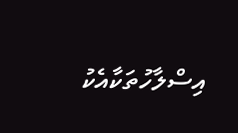އިސްލާހުތަކާއެކު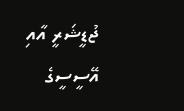ޖުޑީޝަރީ އާއި އޭސީސީގެ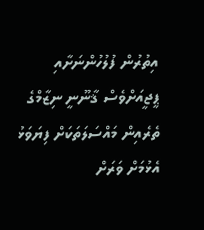އިތުރުން ފުލުހުންނަށާއި ޕީޖީއަށްވެސް ޤާނޫނީ ނިޒާމްގެ ތެރެއިން މައްސަލަތަކަށް ފިޔަވަޅު އެޅުމަށް ވަރަށް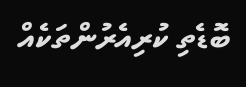ބޮޑެތި ކުރިއެރުންތަކެއް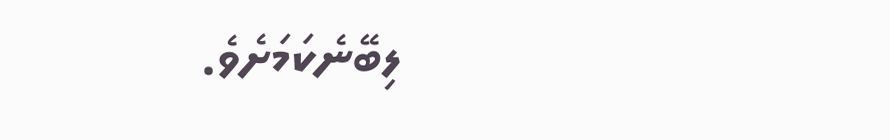ލިބޭނެކަމަށެވެ.